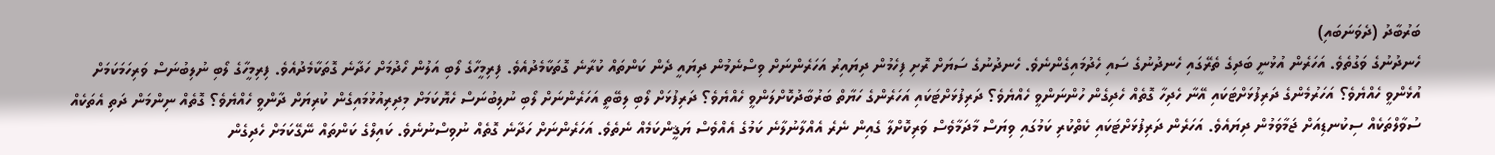ބަރުބާދު (ދެވަނަބައި)
ހެނދުނުގެ ވަގުތެވެ. އަހަރެން އުޅުނީ ބަދިގެ ތެރޭގައި ހެނދުނުގެ ސައި ހެދުމައިގެންނެވެ. ހެނދުނުގެ ސަޔަށް ރޮށި ފިހެމުން ދިޔައިރު އަހަރެންނަށް ވިސްނެމުން ދިޔައީ ދެން ކަންތައް ކުރާނެ ގޮތަކާމެދުއެވެ. ފިރިމީހާގެ ލޯބި އަލުން ހޯދުމަށް ހަދާނެ ގޮތަކާމެދުއެވެ. ފިރިމީހާގެ ލޯބި ނުލިބުނަސް ވަރިހަމަކަމަށް އުޅެންވީ ހެއްޔެވެ؟ އަހަރުމެންގެ ދަރިފުޅަށްޓަކައި އޭނާ ހެދިހާ ގޮތެއް ހެދިގެން ހުންނަންވީ ހެއްޔެވެ؟ ދަރިފުޅަށްޓަކައި އަހަރެންގެ ހަޔާތް ބަރުބާދުކޮށްލަންވީ ހެއްޔެވެ؟ ދަރިފުޅަށް ލޯބި ލިބޭތީ އަހަރެންނަށް ލޯބި ނުލިބުނަސް ހެޔޮކަމަށް މިދިރިއުޅުމައިގެން ކުރިޔަށް ދާންވީ ހެއްޔެވެ؟ ގޮތެއް ނިންމަން ދަތި އެތަކެއް ސުވާލްތަކެއް ސިކުނޑިއަށް ޖަމާވަމުން ދިޔައެވެ. އަހަރެން ދަރިފުޅަށްޓަކައި ކެތްކުރި ކަމުގައި ވިޔަސް މާދަމާވެސް ވަރިކޮށްލާ ގެއިން ނެރެ އެއްލާނުލާނެ ކަމުގެ އެއްވެސް ޔަޤީންކަމެއް ނެތެވެ. އަހަރެންނަށް ހަދާނެ ގޮތެއް ނުވިސްނުނެވެ. ކައިލްގެ ކަންތައް ނޭގޭކަމަށް ހެދިގެން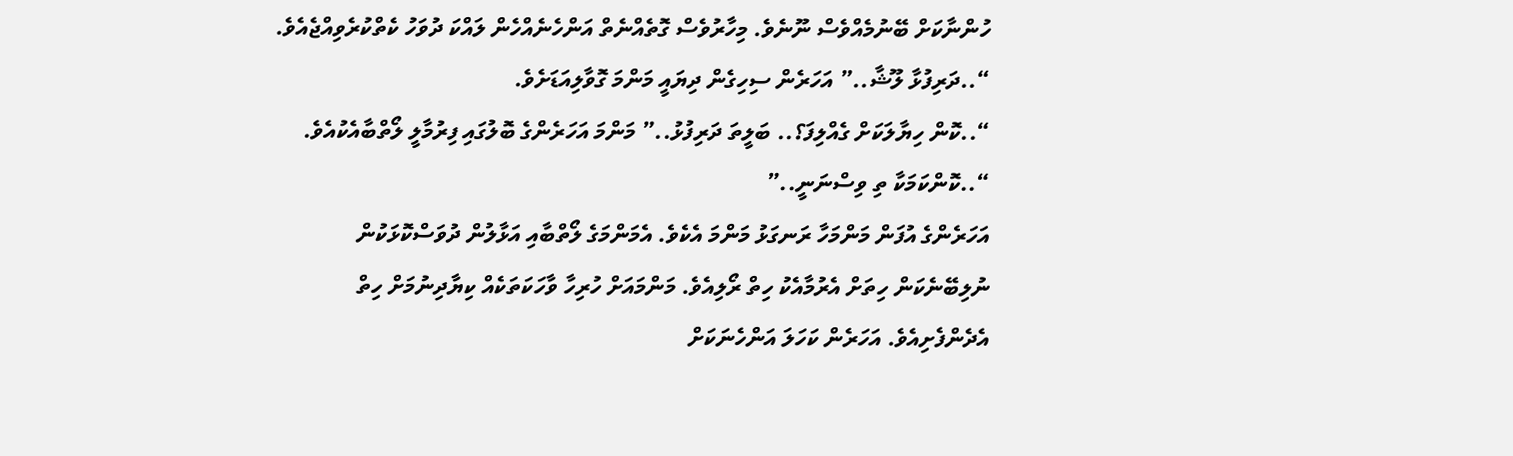ހުންނާކަށް ބޭނުމެއްވެސް ނޫނެވެ. މިހާރުވެސް ގޮތެއްނެތް އަންހެނެއްހެން ލައްކަ ދުވަހު ކެތްކުރެވިއްޖެއެވެ.
“..ދަރިފުޅާ ލޫޝާ..” އަހަރެން ސިހިގެން ދިޔައީ މަންމަ ގޮވާލިއަޑަށެވެ.
“..ކޮން ހިޔާލަކަށް ގެއްލިފަ؟.. ބަލީތަ ދަރިފުޅު..” މަންމަ އަހަރެންގެ ބޮލުގައި ފިރުމާލީ ލޯތްބާއެކުއެވެ. “..ކޮންކަމަކާ ތި ވިސްނަނީ..”
އަހަރެންގެ އުފަން މަންމަހާ ރަނގަޅު މަންމަ އެކެވެ. އެމަންމަގެ ލޯތްބާއި އަޅާލުން ދުވަސްކޮޅަކުން ނުލިބޭނެކަން ހިތަށް އެރުމާއެކު ހިތް ރޯލިއެވެ. މަންމައަށް ހުރިހާ ވާހަކަތަކެއް ކިޔާދިނުމަށް ހިތް އެދެންފެށިއެވެ. އަހަރެން ކަހަލަ އަންހެނަކަށް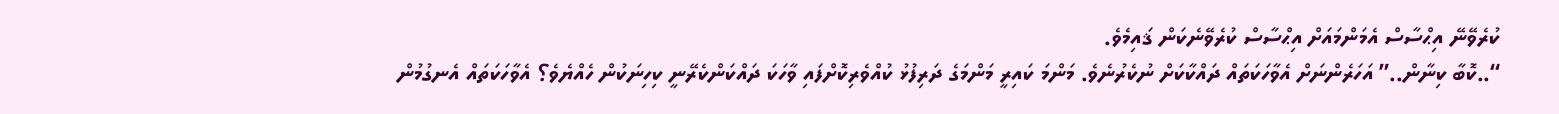ކުރެވޭނޭ އިޙްސާސް އެމަންމައަށް އިޙްސާސް ކުރެވޭނެކަން ޤައިމެވެ.
“..ކޮބާ ކިނާން..” އަހަރެންނަށް އެވާހަކަތައް ދައްކާކަށް ނުކެރުނެވެ. މަންމަ ކައިރީ މަންމަގެ ދަރިފުޅު ކުއްވެރިކޮށްފައި ވާހަކަ ދައްކަންކެރޭނީ ކިހިނަކުން ހެއްޔެވެ؟ އެވާހަކަތައް އެނގުމުން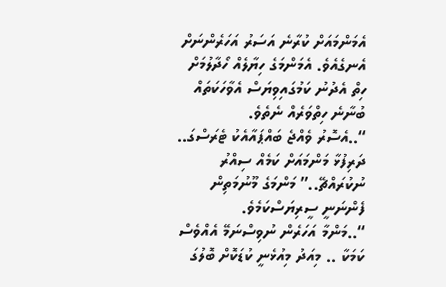އެމަންމައަށް ކުރާނެ އަސަރު އަހަރެންނަށް އެނގެއެވެ. އެމަންމަގެ ހިޔާލެއް ހޯދާލުމަށް ހިތް އެދުނު ކަމުގައިވިޔަސް އެވާހަކަތައް ބުނާނެ ހިތްވަރެއް ނެތެވެ.
“..އެސޮރު ވެއްޖެ ބައްޕައާއެކު ޓެރަސްގަ.. ދަރިފުޅާ މަންމައަށް ކަމެއް ސިއްރު ނުކުރައްޗޭ..” މަންމަގެ މޫނުމަތިން ފެންނަނީ ސީރިޔަސްކަމެވެ.
“..މަންމާ އަހަރެން ނުވިސްނަމޭ އެއްވެސް ކަމަކާ .. މިއަދު މިއުޅެނީ ކުޑަކޮށް ބޮލުގަ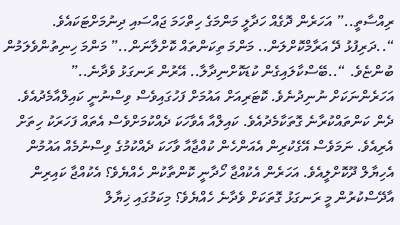ރިއްސާތީ..” އަހަރެން ދޮގެއް ހަދާލީ މަންމަގެ ހިތްހަމަ ޖައްސައި ދިނުމަށްޓަކައެވެ.
“..ދަރިފުޅު ދޭ އަރާމްކޮށްލަން.. މަންމަ ތިކަންތައް ކޮށްލާނަން..” މަންމަ ހިނިތުންވެލަމުން ބުންޏެވެ. “..ބޭސްކާލައިގެން ކުޑަކޮށްނިދާލާ.. އޭރުން ރަނގަޅު ވެދާނެ..”
އަހަރެންނަކަށް ނުނިދުނެވެ. ކޮޓަރިއަށް އައުމަށް ފަހުގައިވެސް ވިސްނުނީ ކައިލްއާމެދުއެވެ. ދެން ކަންތައްކުރާނެ ގޮތަކާމެދުއެވެ. ކައިލްއާ އެވާހަކަ ދެއްކުމަށްވެސް އެތައް ފަހަރަކު ހިތަށް އެރިއެވެ. ނަމަވެސް އޭގެކުރިން އެއަންހެން ކުއްޖާއާ ވާހަކަ ދެއްކުމުގެ ވިސްނުމެއް އައުމުން އެހިޔާލް ދޫކޮށްލީއެވެ. އަހަރެން އެކުއްޖާ ހޯދާނީ ކޮންތާކުން ހެއްޔެވެ؟ އެކުއްޖާ ކައިރިން އާދޭސްކުރުން މީ ރަނގަޅު ގޮތަކަށް ވެދާނެ ހެއްޔެވެ؟ މިކަމުގައި ޚިޔާލް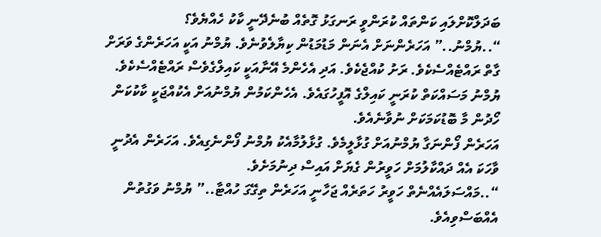ބަދަލްކޮށްލައި ކަންތައް ކުރަންވީ ރަނގަޅު ގޮތެއް ބުނެދޭނީ ކާކު ހެއްޔެވެ؟
“..ޔުމްނު..” އަހަރެންނަށް އެނަން މަޑުމަޑުން ކިޔާލެވުނެވެ. ޔުމްނު އަކީ އަހަރެންގެ ވަރަށް ގާތް ރައްޓެއްސެކެވެ. ރަށު ކުއްޖެކެވެ. އަދި އެހެންމެ އޭނާއަކީ ކައިލްގެވެސް ރައްޓެއްސެކެވެ. ޔުމްނު މަސައްކަތް ކުރަނީ ކައިލްގެ އޮފީހުގައެވެ. އެހެންކަމުން ޔުމްނުއަށް އެކުއްޖަކީ ކާކުކަން ހޯދުން މާ ބޮޑުކަމަކަށް ނުވާނެއެވެ.
އަހަރެން ފޯންނަގާ ޔުމްނުއަށް ގުޅާލީމެވެ. ގުޅާލުމާއެކު ޔުމްނު ފޯންނެގިއެވެ. އަހަރެން އެދުނީ ވާހަކަ އެއް ދައްކާލުމަށް ހަވީރުން ގެޔަށް އައިސް ދިނުމަށެވެ.
“..މައްސަލައެއްނެތް ހަވީރު ހަތަރެއް ޖަހާނީ އަހަރެން ތިގޭގަ ހުއްޓާ..” ޔުމްނު ވަގުތުން އެއްބަސްވިއެވެ.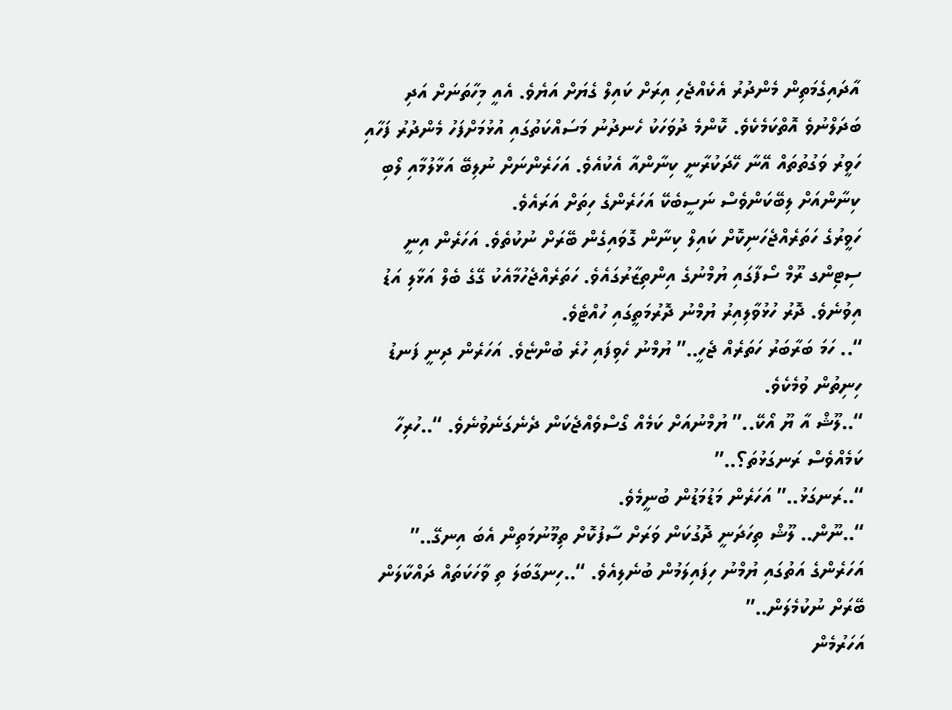އާދައިގެމަތިން މެންދުރު އެކެއްޖެހި އިރަށް ކައިލް ގެޔަށް އަޔެވެ. އެއީ މިހާތަނަށް އަދި ބަދަލްނުވެ އޮތްކަމެކެވެ. ކޮންމެ ދުވަހަކު ހެނދުނު މަސައްކަތުގައި އުޅުމަށްފަހު މެންދުރު ފަހާއި ހަވީރު ވަގުތުތައް އޭނާ ހޭދަކުރާނީ ކިނާންއާ އެކުއެވެ. އަހަރެންނަށް ނުލިބޭ އަޅާލުމާއި ލޯބި ކިނާންއަށް ލިބޭކަންވެސް ނަސީބެކޭ އަހަރެންގެ ހިތަށް އަރައެވެ.
ހަވީރުގެ ހަތަރެއްޖެހަނިކޮށް ކައިލް ކިނާން ގޮވައިގެން ބޭރަށް ނުކުތެވެ. އަހަރެން އިނީ ސިޓިންގ ރޫމް ސޯފާގައި ޔުމްނުގެ އިންތިޒާރުގައެވެ. ހަތަރެއްޖެހުމާއެކު ގޭގެ ބެލް އަޅާލި އަޑު އިވުނެވެ. ދޮރު ހުޅުވާލިއިރު ޔުމްނު ދޮރުމަތީގައި ހުއްޓެވެ.
“.. ހަމަ ބަރާބަރު ހަތަރެއް ޖެހީ..” ޔުމްނު ހެވިފައި ހުރެ ބުންޏެވެ. އަހަރެން ދިނީ ފަނޑު ހިނިތުން ވުމެކެވެ.
“..ލޫޝް އާ ޔޫ އޯކޭ..” ޔުމްނުއަށް ކަމެއް ގޯސްވެއްޖެކަން ދެނެގަނެވުނެވެ. “..ހުރިހާ ކަމެއްވެސް ރަނގަޅުތަ؟..”
“..ރަނގަޅު..” އަހަރެން މަޑުމަޑުން ބުނީމެވެ.
“..ނޫން.. ލޫޝް ތިހަދަނީ ދޮގުކަން ވަރަށް ސާފުކޮށް ތިމޫނުމަތިން އެބަ އިނގޭ..” އަހަރެންގެ އަތުގައި ޔުމްނު ހިފައިލަމުން ބުނެލިއެވެ. “..ހިނގާބަލަ ތި ވާހަކަތައް ދައްކާލަން ބޭރަށް ނުކުމެލަން..”
އަހަރުމެން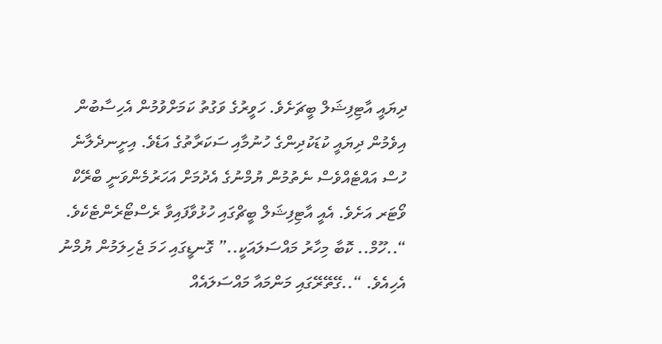ދިޔައީ އާޓިފިޝަލް ބީޗަށެވެ. ހަވީރުގެ ވަގުތު ކަމަށްވުމުން އެހިސާބުން އިވެމުން ދިޔައީ ކުޑަކުދިންގެ ހުނުމާއި ސަކަރާތުގެ އަޑެވެ. އިށީނދެލާނެ ހުސް އައްޓެއްވެސް ނެތުމުން ޔުމްނުގެ އެދުމަށް އަހަރުމެންވަނީ ބްރޭކް ވޯޓަރ އަށެވެ. އެއީ އާޓިފިޝަލް ބީޗްގައި ހުޅުވާފައިވާ ރެސްޓޯރެންޓެކެވެ.
“..ހޫމް.. ކޮބާ މިހާރު މައްސަލައަކީ..” ގޮނޑީގައި ހަމަ ޖެހިލަމުން ޔުމްނު އެހިއެވެ. “..ގޭތޭރޭގައި މަންމައާ މައްސަލައެއް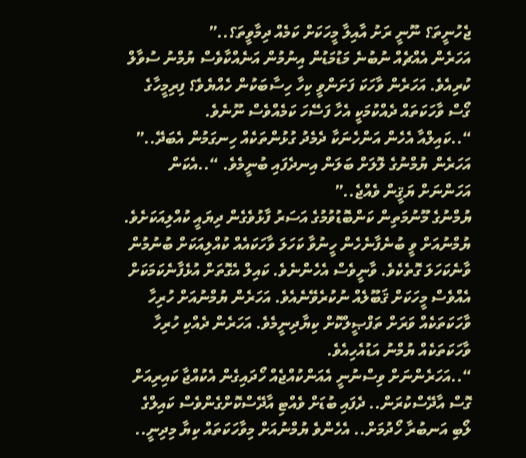ޖެހުނީތަ؟ ނޫނީ ރަށު އާއިލާ މީހަކަށް ކަމެއް ދިމާވީތަ؟..”
އަހަރެން އެއްޗެއް ނުބުނެ މަޑުމަޑުން އިނުމުން އަނެއްކާވެސް ޔުމްނު ސުވާލް ކުރިއެވެ. އަހަރެން ވާހަކަ ފަށަންވީ ކިހާ ހިސާބަކުން ހެއްޔެވެ؟ ފިރިމީހާގެ ގޯސް ވާހަކަތައް ދެއްކުމަކީ އެހާ ފަސޭހަ ކަމެއްވެސް ނޫނެވެ.
“..ކައިލްއާ އެހެން އަންހެނަކާ ދެމެދު ގުޅުންތަކެއް ހިނގަމުން އެބަދޭ..” އަހަރެން ޔުމްނުގެ ލޮލަށް ބަލަން އިނދެފައި ބުނީމެވެ. “..އެކަން އަހަންނަށް ޔަޤީން ވެއްޖެ..”
ޔުމްނުގެ މޫނުމަތިން ކަންބޮޑުވުމުގެ އަސަރު ފާޅުވެގެން ދިޔައީ ކުއްލިއަކަށެވެ. ޔުމްނުއަށް ވީ ބުނެފާނެހެން ހީނުވާ ކަހަލަ ވާހަކައެއް ކުއްލިއަކަށް ބުނުމުން ވާނެކަހަލަ ގޮތެކެވެ. ވާނީވެސް އެހެންނެވެ. ކައިލް އެގޮތަށް އުޅެފާނެކަމަކަށް އެއްވެސް މީހަކަށް ޤަބޫލެއް ނުކުރެވޭނެއެވެ. އަހަރެން ޔުމްނުއަށް ހުރިހާ ވާހަކަތަކެއް ވަރަށް ތަފްޞީލްކޮށް ކިޔާދިނީމެވެ. އަހަރެން ދެއްކި ހުރިހާ ވާހަކަތަކެއް ޔުމްނު އަޑުއެހިއެވެ.
“..އަހަރެންނަށް ވިސްނުނީ އެއަންކުއްޖެއް ހޯދައިގެން އެކުއްޖާ ކައިރިއަށް ގޮސް އާދޭސްކުރަން.. ދެފައި ބުޑަށް ވެއްޓި އާދޭސްކޮށްގެންވެސް ކައިލްގެ ލޯބި އަނބުރާ ހޯދުމަށް.. އެހެންވެ ޔުމްނުއަށް މިވާހަކަތައް ކިޔާ މިދިނީ..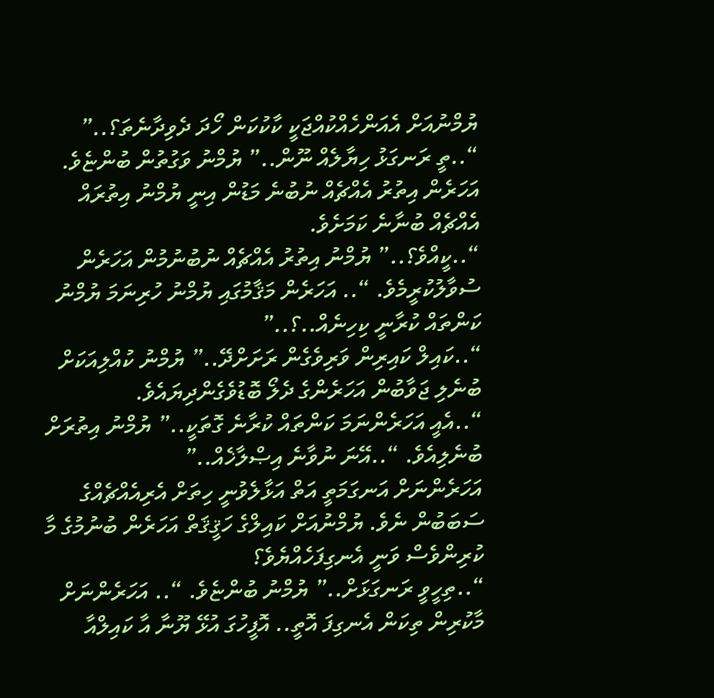ޔުމްނުއަށް އެއަންހެއްކުއްޖަކީ ކާކުކަން ހޯދަ ދެވިދާނެތަ؟..”
“..ތީ ރަނގަޅު ހިޔާލެއް ނޫން..” ޔުމްނު ވަގުތުން ބުންޏެވެ. އަހަރެން އިތުރު އެއްޗެއް ނުބުނެ މަޑުން އިނީ ޔުމްނު އިތުރައް އެއްޗެއް ބުނާނެ ކަމަށެވެ.
“..ކީއްވެ؟..” ޔުމްނު އިތުރު އެއްޗެއް ނުބުނުމުން އަހަރެން ސުވާލުކުރީމެވެ. “.. އަހަރެން މަޤާމުގައި ޔުމްނު ހުރިނަމަ ޔުމްނު ކަންތައް ކުރާނީ ކިހިނެއް..؟..”
“..ކައިލް ކައިރިން ވަރިވެގެން ރަށަށްދޭ..” ޔުމްނު ކުއްލިއަކަށް ބުނެލި ޖަވާބުން އަހަރެންގެ ދެލޯ ބޮޑުވެގެންދިޔައެވެ.
“..އެއީ އަހަރެންނަމަ ކަންތައް ކުރާނެ ގޮތަކީ..” ޔުމްނު އިތުރަށް ބުނެލިއެވެ. “..އޭނަ ނުވާނެ އިޞްލާޚެއް..”
އަހަރެންނަށް އަނގަމަތީ އަތް އަޅާލެވުނީ ހިތަށް އެރިއެއްޗެއްގެ ސަބަބުން ނެވެ. ޔުމްނުއަށް ކައިލްގެ ހަޤީޤަތް އަހަރެން ބުނުމުގެ މާ ކުރިންވެސް ވަނީ އެނގިފަހެއްޔެވެ؟
“..ތިހީވީ ރަނގަޅަށް..” ޔުމްނު ބުންޏެވެ. “.. އަހަރެންނަށް މާކުރިން ތިކަން އެނގިފަ އޮތީ.. އޮފީހުގަ އުޅޭ ޔޫނާ އާ ކައިލްއާ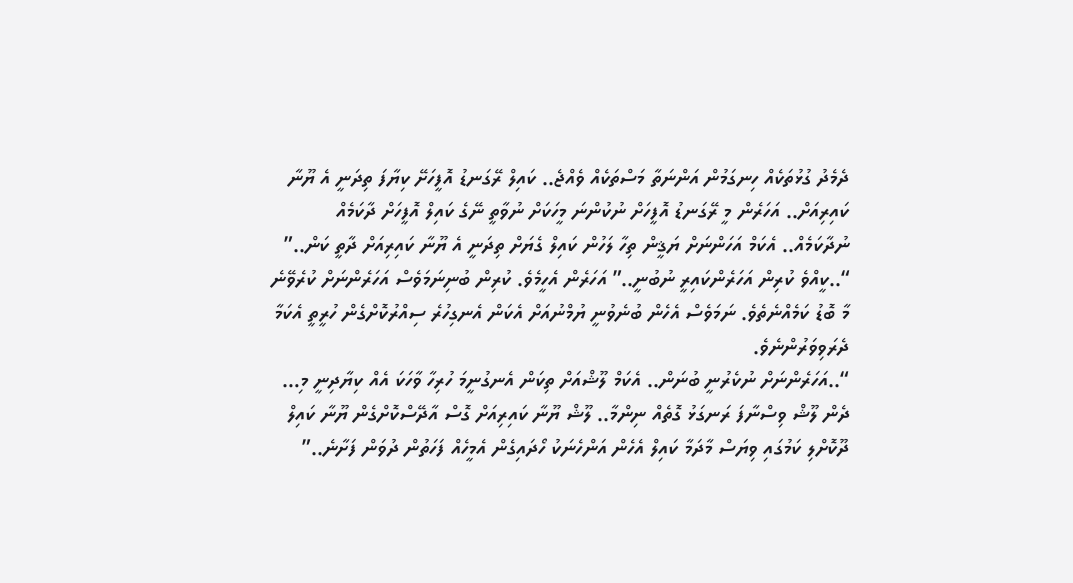ދެމެދު ގުޅުތަކެއް ހިނގަމުން އަންނަތާ މަސްތަކެއް ވެއްޖެ.. ކައިލް ރޭގަނޑު އޮފީހަށޭ ކިޔާފަ ތިދަނީ އެ ޔޫނާ ކައިރިއަށް.. އަހަރެން މީ ރޭގަނޑު އޮފީހަށް ނުކުންނަ މީހަކަށް ނުވާތީ ނޭގެ ކައިލް އޮފީހަށް ދާކަމެއް ނުދާކަމެއް.. އެކަމް އަހަންނަށް ޔަޤީން ތިހާ ލަހުން ކައިލް ގެޔަށް ތިދަނީ އެ ޔޫނާ ކައިރިއަށް ދާތީ ކަން..”
“..ކީއްވެ ކުރިން އަހަރެންކައިރީ ނުބުނީ..” އަހަރެން އެހީމެވެ. ކުރިން ބުނިނަމަވެސް އަހަރެންނަށް ކުރެވޭނެ މާ ބޮޑު ކަމެއްނެތެވެ. ނަމަވެސް އެހެން ބުނެވުނީ ޔުމްނުއަށް އެކަން އެނގިހުރެ ސިއްރުކޮށްގެން ހުރީތީ އެކަމާ ދެރަވިވަރުންނެވެ.
“..އަހަރެންނަށް ނުކެރުނީ ބުނަން.. އެކަމް ލޫޝްއަށް ތިކަން އެނގުނީމަ ހުރިހާ ވާހަކަ އެއް ކިޔާދިނީ މި… ދެން ލޫޝް ވިސްނާފަ ރަނގަޅު ގޮތެއް ނިންމާ.. ލޫޝް ޔޫނާ ކައިރިއަށް ގޮސް އާދޭސްކޮށްގެން ޔޫނާ ކައިލް ދޫކޮށްލި ކަމުގައި ވިޔަސް މާދަމާ ކައިލް އެހެން އަންހެނަކު ހޯދައިގެން އެމީހެއް ފަހަތުން ދުވަން ފަށާނެ..”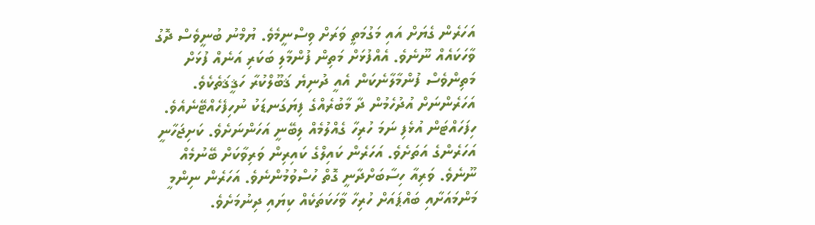އަހަރެން ގެޔަށް އައި މަގުމަތީ ވަރަށް ވިސްނީމެވެ. ޔުމްނު ބުނީވެސް ދޮގު ވާހަކައެއް ނޫނެވެ. އެއްފުޅަށް މަތިން ފުންމާލި ބަކަރި އަނެއް ފުޅަށް މަތިންވެސް ފުންމާލާނެކަން އެއީ ދުނިޔެ ޤަބޫލްކުރާ ހަޤީޤަތެކެވެ. އަހަރެންނަށް އުދުހެމުން ދާ މާބުރެއްގެ ފިޔަގަނޑަކު ނުހިފެހެއްޓޭނެއެވެ. ހިފަހައްޓަން އުޅެފި ނަމަ ހުރިހާ ގެއްލުމެއް ލިބޭނީ އަހަންނަށެވެ. ކަށިޖަހާނީ އަހަރެންގެ އަތަށެވެ. އަހަރެން ކައިލްގެ ކައިރިން ވަރިވާކަށް ބޭނުމެއް ނޫނެވެ. ވަރިއާ ހިސާބަށްދާނީ ގޮތް ހުސްވުމުންނެވެ. އަހަރެން ނިންމީ މަންމައަށާއި ބައްޕައަށް ހުރިހާ ވާހަކަތަކެއް ކިޔައި ދިނުމަށެވެ.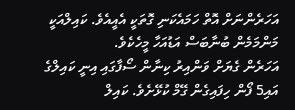އަހަރެންނަށް އޮތް ހަމައެކަނި ގޮތަކީ އެއީއެވެ. ކައިލްއަކީ މަންމަމެން ބުނާބަސް އަޑުއަހާ މީހެކެވެ.
އަހަރެން ގެޔަށް ވަންއިރު ކިނާން ސޯފާގައި އިނީ ކައިލްގެ އައި5 ފޯން ހިފައިގެން ގޭމް ކުޅޭށެވެ. ކައިލް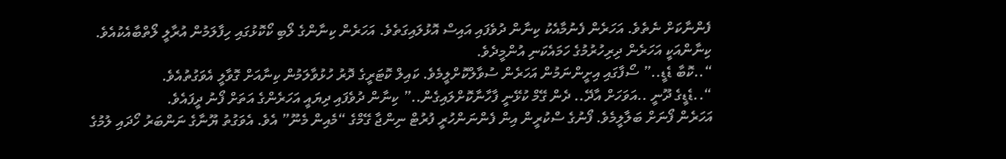ފެންނާކަށް ނެތެވެ. އަހަރެން ފެނުމާއެކު ކިނާން ދުވެފައި އައިސް އޮޅުލައިގަތެވެ. އަހަރެން ކިނާންގެ ލޯބި ކޯކޮޅުގައި ހިފާލަމުން އުރާލީ ލޯތްބާއެކުއެވެ. ކިނާންއަކީ އަހަރެން ދިރިހުރުމުގެ ހަމައެކަނި އުންމީދެވެ.
“..ކޮބާ ޑެޑީ..” ސޯފާގައި އިށީންނަމުން އަހަރެން ސުވާލްކޮށްލީމެވެ. ކައިލް ކޮޓަރީގެ ދޮރު ހުޅުވާލަމުން ކިނާއަށް ގޮވާލީ އެވަގުތުއެވެ.
“..ޑެޑީގެ ދޫނީ ..އަވަހަށް އާދޭ.. ދެން ގޭމް ކުޅޭނީ ފާހާނާކޮށްލައިގެން..” ކިނާން ދުވެފައި ދިޔައީ އަހަރެންގެ އަތަށް ފޯނު ދީފައެވެ.
އަހަރެން ފޯނަށް ބަލާލީމެވެ. ފޯނުގެ ސްކުރީން އިން ފެންނަންހުރީ ފުރުޓް ނިންޖާ ގޭމްގެ “މެއިން މެނޫ” އެވެ. އެވަގުތު ޔޫނާގެ ނަންބަރު ހޯދައި ލުމުގެ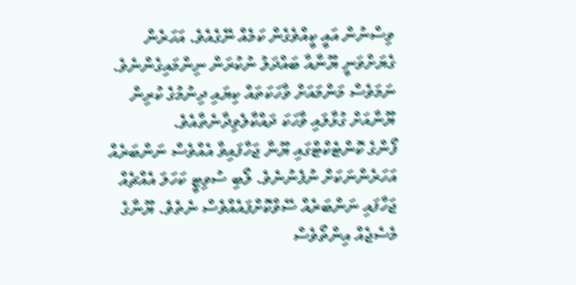ވިސްނުން އައީ ކީއްވެގެން ކަމެއް ނޭގެއެވެ. އަހަރެން ގެޔަށްވަނީ ޔޫނާއާ ބައްދަލު ނުކުރަން ނިންމައިގެންނެވެ. ނަމަވެސް މަންމައަށް ވާހަކަތައް ކިޔައި ދިނުމުގެ ކުރިން ޔޫނާއަށް ގުޅާލައި ވާހަކަ ދައްކާލެވިދާނެތާއެވެ.
ފޯންގެ ކޮންޓެކްޓްގައި ޔޫނާ ޖަހާފައިވާ އެއްވެސް ނަންބަރެއް އަހަރެންނަކަށް ނުފެނުނެވެ. ލޯބި ސުވިޓީ ކަހަލަ އެއްޗެއް ޖަހާފައި ނަންބަރެއް ސޭވްކޮށްފައެއްވެސް ނެތެވެ. ޔޫނާގެ މެސެޖެއް އިންތޯވެސް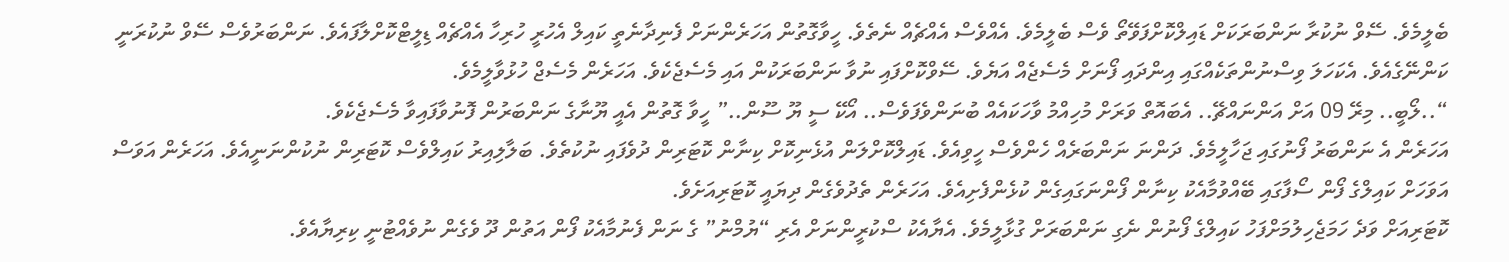ބެލީމެވެ. ސޭވް ނުކުރާ ނަންބަރަކަށް ޑައިލްކޮށްފަވޭތޯ ވެސް ބެލީމެވެ. އެއްވެސް އެއްޗެއް ނެތެވެ. ހީވާގޮތުން އަހަރެންނަށް ފެނިދާނެތީ ކައިލް އެހުރީ ހުރިހާ އެއްޗެއް ޑިލީޓްކޮށްލާފައެވެ. ނަންބަރުވެސް ސޭވް ނުކުރަނީ ކަންނޭގެއެވެ. އެކަހަލަ ވިސްނުންތަކެއްގައި އިންދައި ފޯނަށް މެސެޖެއް އަޔެވެ. ސޭވްކޮށްފައި ނުވާ ނަންބަރަކުން އައި މެސެޖެކެވެ. އަހަރެން މެސެޖް ހުޅުވާލީމެވެ.
“..ލޯބީ.. މިރޭ 09 އަށް އަންނައްޗޭ.. އެބައޮތް ވަރަށް މުހިއްމު ވާހަކައެއް ބުނަންވެފަވެސް.. އޯކޭ ސީ ޔޫ ސޫން..” ހީވާ ގޮތުން އެއީ ޔޫނާގެ ނަންބަރުން ފޮނުވާފައިވާ މެސެޖެކެވެ.
އަހަރެން އެ ނަންބަރު ފޯނުގައި ޖަހާލީމެވެ. ދަންނަ ނަންބަރެއް ހެންވެސް ހީވިއެވެ. ޑައިލްކޮށްލަން އުޅެނިކޮށް ކިނާން ކޮޓަރިން ދުވެފައި ނުކުތެވެ. ބަލާލިއިރު ކައިލްވެސް ކޮޓަރިން ނުކުންނަނީއެވެ. އަހަރެން އަވަސް އަވަހަށް ކައިލްގެ ފޯން ސޯފާގައި ބޭއްވުމާއެކު ކިނާން ފޯންނަގައިގެން ކުޅެންފެށިއެވެ. އަހަރެން ތެދުވެގެން ދިޔައީ ކޮޓަރިއަށެވެ.
ކޮޓަރިއަށް ވަދެ ހަމަޖެހިލުމަށްފަހު ކައިލްގެ ފޯނުން ނެގި ނަންބަރަށް ގުޅާލީމެވެ. އެޔާއެކު ސްކުރީންނަށް އެރި “ޔުމްނު” ގެ ނަން ފެނުމާއެކު ފޯން އަތުން ދޫ ވެގެން ނުވެއްޓުނީ ކިރިޔާއެވެ.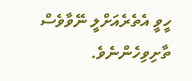ހީވީ އެތެރެއަށްލީ ނޭވާވެސް ތާށިވިހެންނެވެ.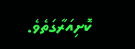ކޮށިއަރާގަތެވެ.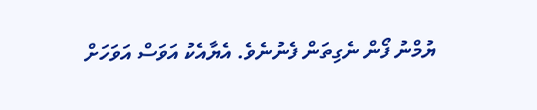ޔުމްނު ފޯން ނެގިތަން ފެނުނެވެ. އެޔާއެކު އަވަސް އަވަހަށް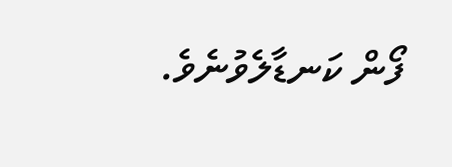ފޯން ކަނޑާލެވުނެވެ.